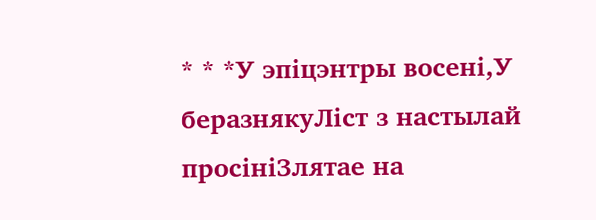* * *У эпіцэнтры восені,У беразнякуЛіст з настылай просініЗлятае на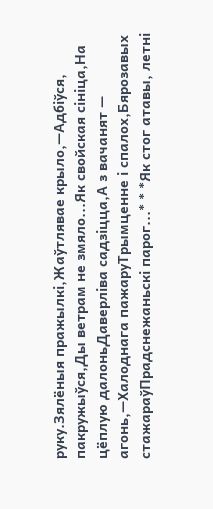руку.Зялёныя пражылкі,Жаўтлявае крыло,—Адбіўся, пакружыўся,Ды ветрам не змяло...Як свойская сініца,На цёплую далоньДаверліва садзіцца,А з вачанят — агонь,—Халоднага пажаруТрымценне і спалох,Бярозавых стажараўПрадснежаньскі парог...* * *Як стог атавы, летні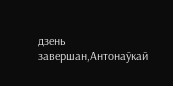дзень завершан,Антонаўкай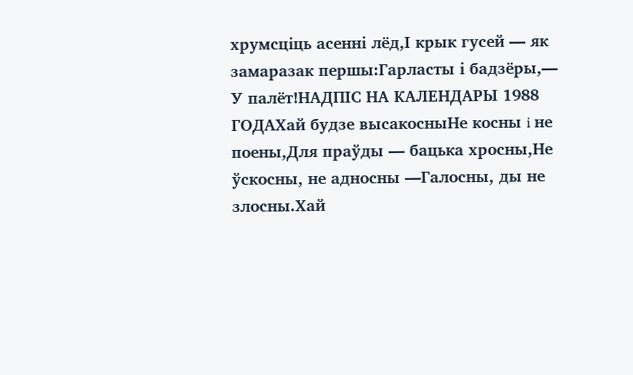хрумсціць асенні лёд,І крык гусей — як замаразак першы:Гарласты і бадзёры,— У палёт!НАДПІС НА КАЛЕНДАРЫ 1988 ГОДАХай будзе высакосныНе косны i не поены,Для праўды — бацька хросны,Не ўскосны, не адносны —Галосны, ды не злосны.Хай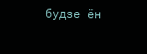будзе ён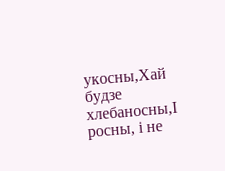укосны,Хай будзе хлебаносны,І росны, і не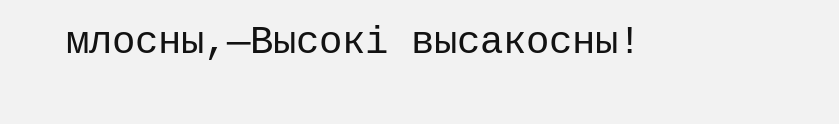млосны,—Высокі высакосны!